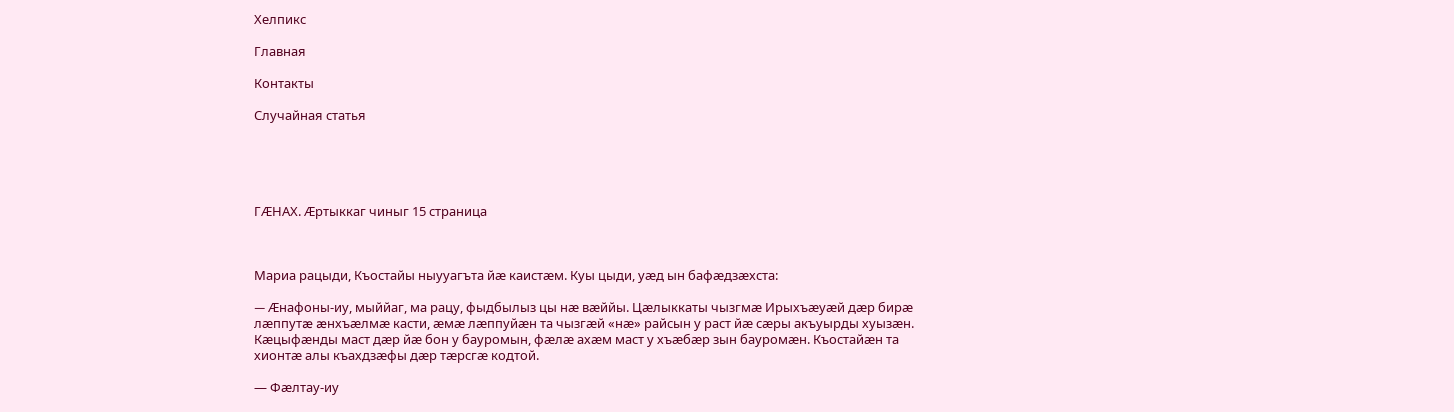Хелпикс

Главная

Контакты

Случайная статья





ГÆНАХ. Æртыккаг чиныг 15 страница



Мариа рацыди, Къостайы ныууагъта йæ каистæм. Куы цыди, уæд ын бафæдзæхста:

— Æнафоны-иу, мыййаг, ма рацу, фыдбылыз цы нæ вæййы. Цæлыккаты чызгмæ Ирыхъæуæй дæр бирæ лæппутæ æнхъæлмæ касти, æмæ лæппуйæн та чызгæй «нæ» райсын у раст йæ сæры акъуырды хуызæн. Кæцыфæнды маст дæр йæ бон у бауромын, фæлæ ахæм маст у хъæбæр зын бауромæн. Къостайæн та хионтæ алы къахдзæфы дæр тæрсгæ кодтой.

— Фæлтау-иу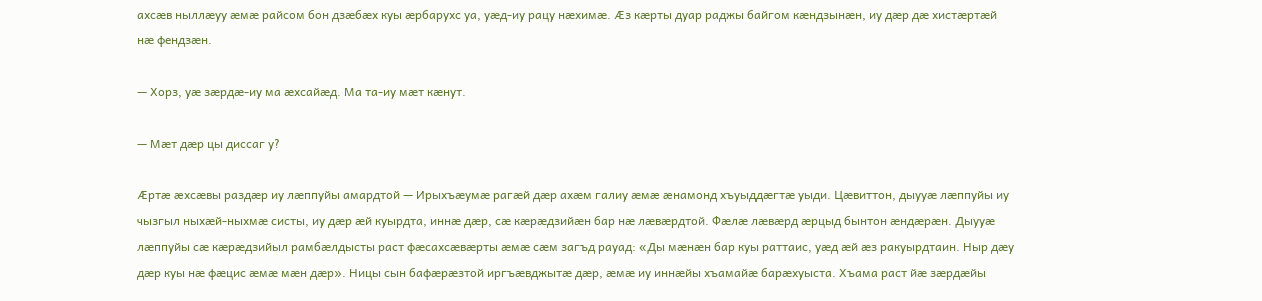ахсæв ныллæуу æмæ райсом бон дзæбæх куы æрбарухс уа, уæд-иу рацу нæхимæ. Æз кæрты дуар раджы байгом кæндзынæн, иу дæр дæ хистæртæй нæ фендзæн.

— Хорз, уæ зæрдæ-иу ма æхсайæд. Ма та-иу мæт кæнут.

— Мæт дæр цы диссаг у?

Æртæ æхсæвы раздæр иу лæппуйы амардтой — Ирыхъæумæ рагæй дæр ахæм галиу æмæ æнамонд хъуыддæгтæ уыди. Цæвиттон, дыууæ лæппуйы иу чызгыл ныхæй-ныхмæ систы, иу дæр æй куырдта, иннæ дæр, сæ кæрæдзийæн бар нæ лæвæрдтой. Фæлæ лæвæрд æрцыд бынтон æндæрæн. Дыууæ лæппуйы сæ кæрæдзийыл рамбæлдысты раст фæсахсæвæрты æмæ сæм загъд рауад: «Ды мæнæн бар куы раттаис, уæд æй æз ракуырдтаин. Ныр дæу дæр куы нæ фæцис æмæ мæн дæр». Ницы сын бафæрæзтой иргъæвджытæ дæр, æмæ иу иннæйы хъамайæ барæхуыста. Хъама раст йæ зæрдæйы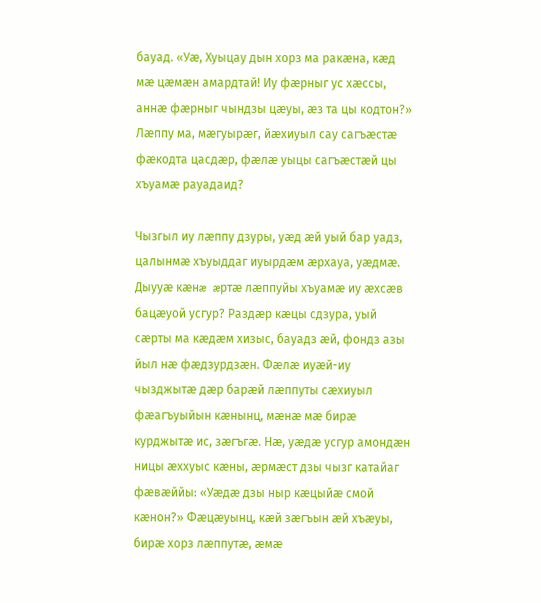бауад. «Уæ, Хуыцау дын хорз ма ракæна, кæд мæ цæмæн амардтай! Иу фæрныг ус хæссы, аннæ фæрныг чындзы цæуы, æз та цы кодтон?» Лæппу ма, мæгуырæг, йæхиуыл сау сагъæстæ фæкодта цасдæр, фæлæ уыцы сагъæстæй цы хъуамæ рауадаид?

Чызгыл иу лæппу дзуры, уæд æй уый бар уадз, цалынмæ хъуыддаг иуырдæм æрхауа, уæдмæ. Дыууæ кæнæ æртæ лæппуйы хъуамæ иу æхсæв бацæуой усгур? Раздæр кæцы сдзура, уый сæрты ма кæдæм хизыс, бауадз æй, фондз азы йыл нæ фæдзурдзæн. Фæлæ иуæй-иу чызджытæ дæр барæй лæппуты сæхиуыл фæагъуыйын кæнынц, мæнæ мæ бирæ курджытæ ис, зæгъгæ. Нæ, уæдæ усгур амондæн ницы æххуыс кæны, æрмæст дзы чызг катайаг фæвæййы: «Уæдæ дзы ныр кæцыйæ смой кæнон?» Фæцæуынц, кæй зæгъын æй хъæуы, бирæ хорз лæппутæ, æмæ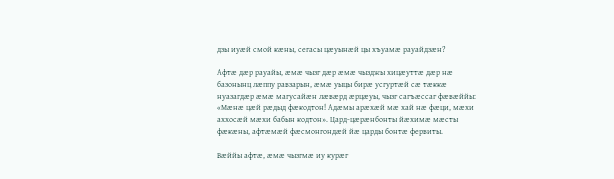дзы иуæй смой кæны, сегасы цæуынæй цы хъуамæ рауайдзæн?

Афтæ дæр рауайы, æмæ чызг дæр æмæ чызджы хицæуттæ дæр нæ базонынц лæппу равзарын, æмæ уыцы бирæ усгуртæй сæ тæккæ нуазагдæр æмæ магусайæн лæвæрд æрцæуы, чызг сагъæссаг фæвæййы: «Мæнæ цæй рæдыд фæкодтон! Адæмы арæхæй мæ хай нæ фæци, мæхи аххосæй мæхи бабын кодтон». Цард-цæрæнбонты йæхимæ мæсты фæкæны, афтæмæй фæсмонгондæй йæ царды бонтæ фервиты.

Вæййы афтæ, æмæ чызгмæ иу курæг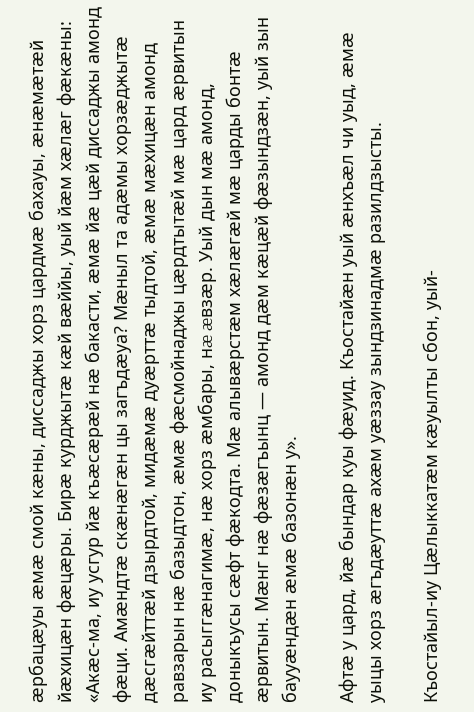æрбацæуы æмæ смой кæны, диссаджы хорз цардмæ бахауы, æнæмæтæй йæхицæн фæцæры. Бирæ курджытæ кæй вæййы, уый йæм хæлæг фæкæны: «Акæс-ма, иу усгур йæ къæсæрæй нæ бакасти, æмæ йæ цæй диссаджы амонд фæци. Амæндтæ скæнæгæн цы загъдæуа? Мæныл та адæмы хорзæджытæ дæсгæйттæй дзырдтой, мидæмæ дуæрттæ тыдтой, æмæ мæхицæн амонд равзарын нæ базыдтон, æмæ фæсмойнаджы цæрдтытæй мæ цард æрвитын иу расыггæнагимæ, нæ хорз æмбары, нæ æвзæр. Уый дын мæ амонд, доныкъусы сæфт фæкодта. Мæ алывæрстæм хæлæгæй мæ царды бонтæ æрвитын. Мæнг нæ фæзæгъынц — амонд дæм кæцæй фæзындзæн, уый зын баууæндæн æмæ базонæн у».

Афтæ у цард, йæ бындар куы фæуид. Къостайæн уый æнхъæл чи уыд, æмæ уыцы хорз æгъдæуттæ ахæм уæззау зындзинадмæ разилдзысты.

Къостайыл-иу Цæлыккатæм кæуылты сбон, уый-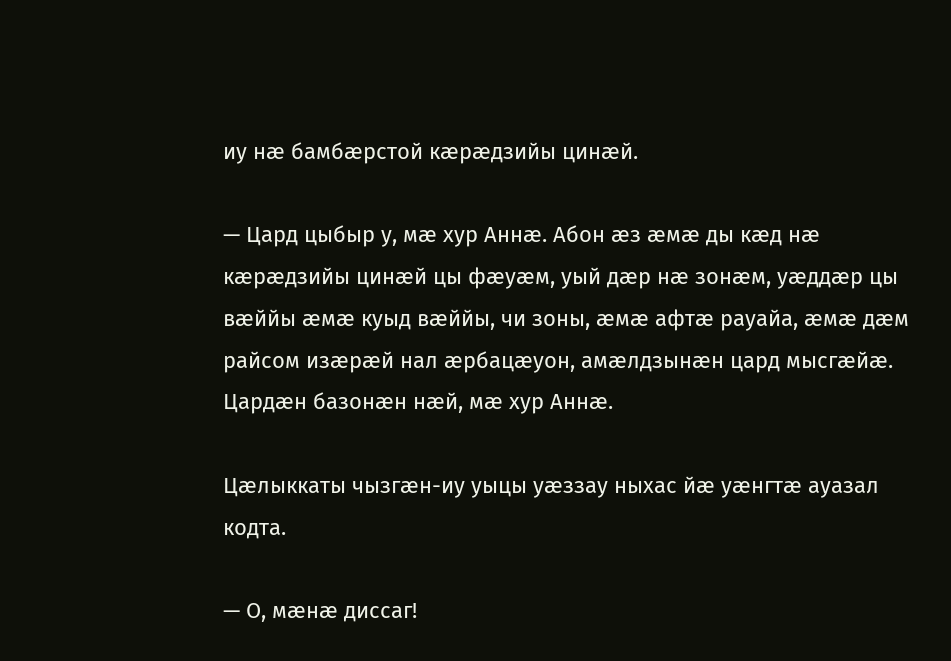иу нæ бамбæрстой кæрæдзийы цинæй.

— Цард цыбыр у, мæ хур Аннæ. Абон æз æмæ ды кæд нæ кæрæдзийы цинæй цы фæуæм, уый дæр нæ зонæм, уæддæр цы вæййы æмæ куыд вæййы, чи зоны, æмæ афтæ рауайа, æмæ дæм райсом изæрæй нал æрбацæуон, амæлдзынæн цард мысгæйæ. Цардæн базонæн нæй, мæ хур Аннæ.

Цæлыккаты чызгæн-иу уыцы уæззау ныхас йæ уæнгтæ ауазал кодта.

— О, мæнæ диссаг!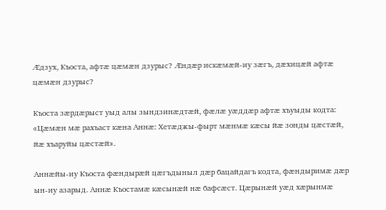Æдзух, Къоста, афтæ цæмæн дзурыс? Æндæр искæмæй-иу зæгъ, дæхицæй афтæ цæмæн дзурыс?

Къоста зæрдæрыст уыд алы зындзинæдтæй, фæлæ уæддæр афтæ хъуыды кодта: «Цæмæн мæ рахъаст кæна Аннæ: Хетæджы-фырт мæнмæ кæсы йæ зонды цæстæй, йæ хъаруйы цæстæй».

Аннæйы-иу Къоста фæндырæй цæгъдыныл дæр бацайдагъ кодта, фæндыримæ дæр ын-иу азарыд. Аннæ Къостамæ кæсынæй нæ бафсæст. Цæрынæй уæд хæрынмæ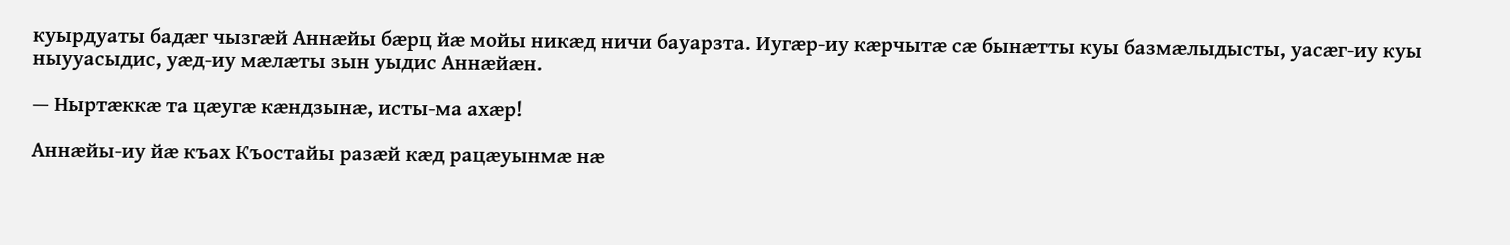куырдуаты бадæг чызгæй Аннæйы бæрц йæ мойы никæд ничи бауарзта. Иугæр-иу кæрчытæ сæ бынæтты куы базмæлыдысты, уасæг-иу куы ныууасыдис, уæд-иу мæлæты зын уыдис Аннæйæн.

— Ныртæккæ та цæугæ кæндзынæ, исты-ма ахæр!

Аннæйы-иу йæ къах Къостайы разæй кæд рацæуынмæ нæ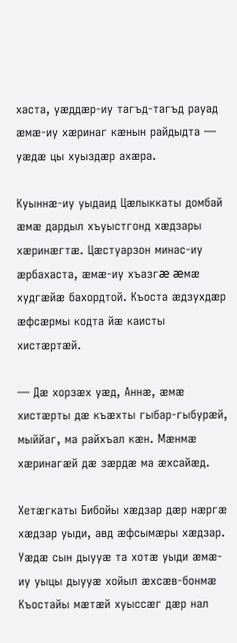хаста, уæддæр-иу тагъд-тагъд рауад æмæ-иу хæринаг кæнын райдыдта — уæдæ цы хуыздæр ахæра.

Куыннæ-иу уыдаид Цæлыккаты домбай æмæ дардыл хъуыстгонд хæдзары хæринæгтæ. Цæстуарзон минас-иу æрбахаста, æмæ-иу хъазгæ æмæ худгæйæ бахордтой. Къоста æдзухдæр æфсæрмы кодта йæ каисты хистæртæй.

— Дæ хорзæх уæд, Аннæ, æмæ хистæрты дæ къæхты гыбар-гыбурæй, мыййаг, ма райхъал кæн. Мæнмæ хæринагæй дæ зæрдæ ма æхсайæд.

Хетæгкаты Бибойы хæдзар дæр нæргæ хæдзар уыди, авд æфсымæры хæдзар. Уæдæ сын дыууæ та хотæ уыди æмæ-иу уыцы дыууæ хойыл æхсæв-бонмæ Къостайы мæтæй хуыссæг дæр нал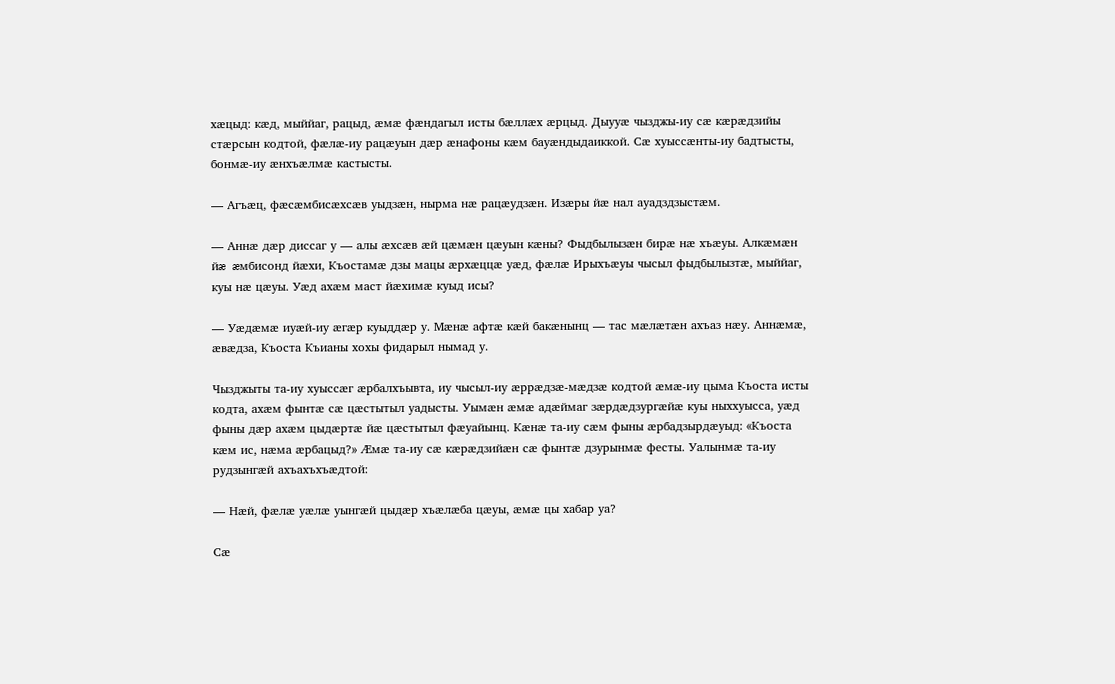хæцыд: кæд, мыййаг, рацыд, æмæ фæндагыл исты бæллæх æрцыд. Дыууæ чызджы-иу сæ кæрæдзийы стæрсын кодтой, фæлæ-иу рацæуын дæр æнафоны кæм бауæндыдаиккой. Сæ хуыссæнты-иу бадтысты, бонмæ-иу æнхъæлмæ кастысты.

— Агъæц, фæсæмбисæхсæв уыдзæн, нырма нæ рацæудзæн. Изæры йæ нал ауадздзыстæм.

— Аннæ дæр диссаг у — алы æхсæв æй цæмæн цæуын кæны? Фыдбылызæн бирæ нæ хъæуы. Алкæмæн йæ æмбисонд йæхи, Къостамæ дзы мацы æрхæццæ уæд, фæлæ Ирыхъæуы чысыл фыдбылызтæ, мыййаг, куы нæ цæуы. Уæд ахæм маст йæхимæ куыд исы?

— Уæдæмæ иуæй-иу æгæр куыддæр у. Мæнæ афтæ кæй бакæнынц — тас мæлæтæн ахъаз нæу. Аннæмæ, æвæдза, Къоста Къианы хохы фидарыл нымад у.

Чызджыты та-иу хуыссæг æрбалхъывта, иу чысыл-иу æррæдзæ-мæдзæ кодтой æмæ-иу цыма Къоста исты кодта, ахæм фынтæ сæ цæстытыл уадысты. Уымæн æмæ адæймаг зæрдæдзургæйæ куы ныххуысса, уæд фыны дæр ахæм цыдæртæ йæ цæстытыл фæуайынц. Кæнæ та-иу сæм фыны æрбадзырдæуыд: «Къоста кæм ис, нæма æрбацыд?» Æмæ та-иу сæ кæрæдзийæн сæ фынтæ дзурынмæ фесты. Уалынмæ та-иу рудзынгæй ахъахъхъæдтой:

— Нæй, фæлæ уæлæ уынгæй цыдæр хъæлæба цæуы, æмæ цы хабар уа?

Сæ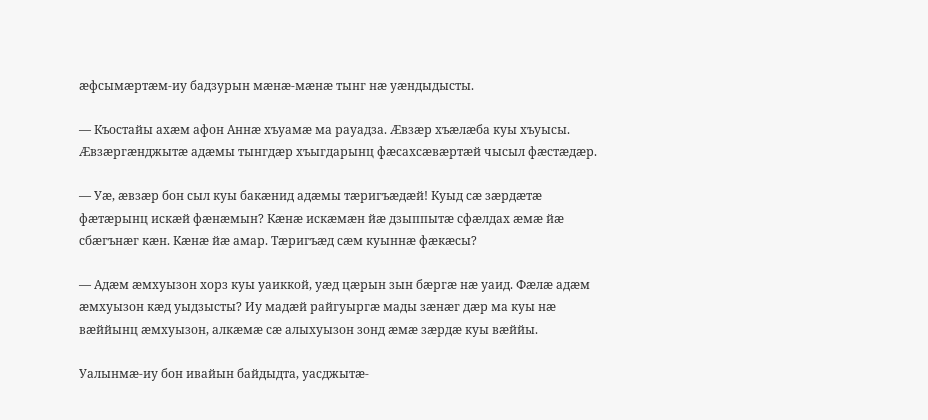æфсымæртæм-иу бадзурын мæнæ-мæнæ тынг нæ уæндыдысты.

— Къостайы ахæм афон Аннæ хъуамæ ма рауадза. Æвзæр хъæлæба куы хъуысы. Æвзæргæнджытæ адæмы тынгдæр хъыгдарынц фæсахсæвæртæй чысыл фæстæдæр.

— Уæ, æвзæр бон сыл куы бакæнид адæмы тæригъæдæй! Куыд сæ зæрдæтæ фæтæрынц искæй фæнæмын? Кæнæ искæмæн йæ дзыппытæ сфæлдах æмæ йæ сбæгънæг кæн. Кæнæ йæ амар. Тæригъæд сæм куыннæ фæкæсы?

— Адæм æмхуызон хорз куы уаиккой, уæд цæрын зын бæргæ нæ уаид. Фæлæ адæм æмхуызон кæд уыдзысты? Иу мадæй райгуыргæ мады зæнæг дæр ма куы нæ вæййынц æмхуызон, алкæмæ сæ алыхуызон зонд æмæ зæрдæ куы вæййы.

Уалынмæ-иу бон ивайын байдыдта, уасджытæ-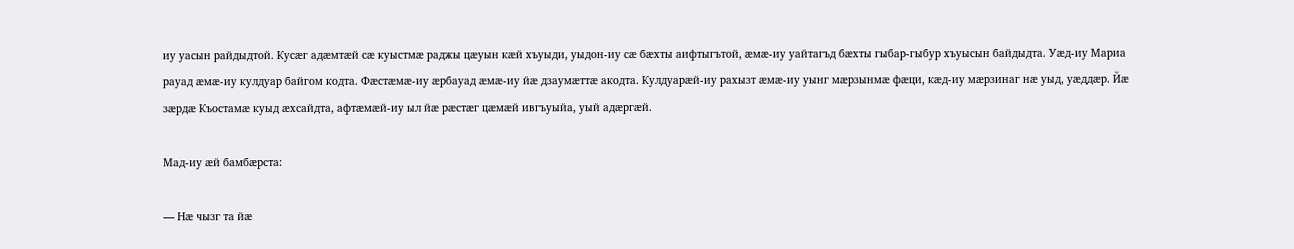иу уасын райдыдтой. Кусæг адæмтæй сæ куыстмæ раджы цæуын кæй хъуыди, уыдон-иу сæ бæхты аифтыгътой, æмæ-иу уайтагъд бæхты гыбар-гыбур хъуысын байдыдта. Уæд-иу Мариа рауад æмæ-иу кулдуар байгом кодта. Фæстæмæ-иу æрбауад æмæ-иу йæ дзаумæттæ акодта. Кулдуарæй-иу рахызт æмæ-иу уынг мæрзынмæ фæци, кæд-иу мæрзинаг нæ уыд, уæддæр. Йæ зæрдæ Къостамæ куыд æхсайдта, афтæмæй-иу ыл йæ рæстæг цæмæй ивгъуыйа, уый адæргæй.

Мад-иу æй бамбæрста:

— Нæ чызг та йæ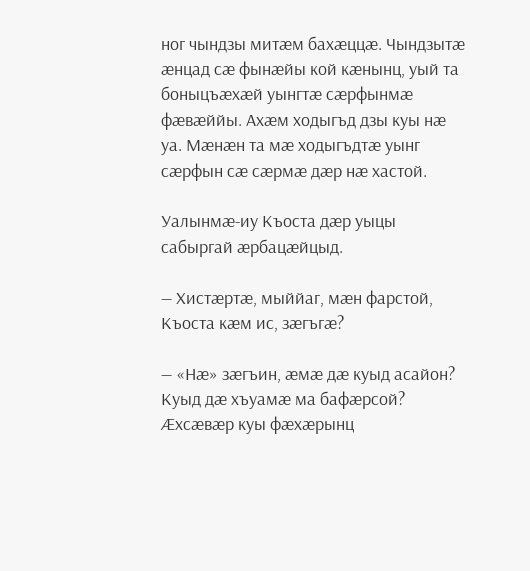ног чындзы митæм бахæццæ. Чындзытæ æнцад сæ фынæйы кой кæнынц, уый та боныцъæхæй уынгтæ сæрфынмæ фæвæййы. Ахæм ходыгъд дзы куы нæ уа. Мæнæн та мæ ходыгъдтæ уынг сæрфын сæ сæрмæ дæр нæ хастой.

Уалынмæ-иу Къоста дæр уыцы сабыргай æрбацæйцыд.

— Хистæртæ, мыййаг, мæн фарстой, Къоста кæм ис, зæгъгæ?

— «Нæ» зæгъин, æмæ дæ куыд асайон? Куыд дæ хъуамæ ма бафæрсой? Æхсæвæр куы фæхæрынц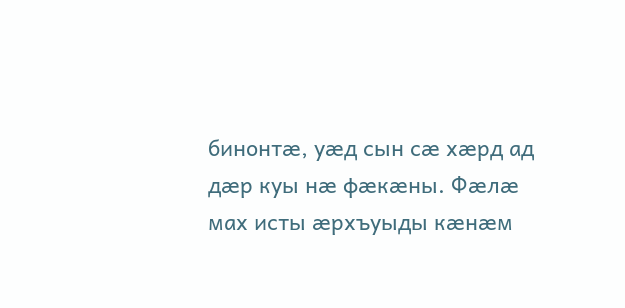бинонтæ, уæд сын сæ хæрд ад дæр куы нæ фæкæны. Фæлæ мах исты æрхъуыды кæнæм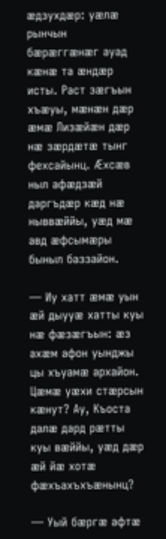æдзухдæр: уæлæ рынчын бæрæггæнæг ауад кæнæ та æндæр исты. Раст зæгъын хъæуы, мæнæн дæр æмæ Лизæйæн дæр нæ зæрдæтæ тынг фехсайынц. Æхсæв ныл афæдзæй даргъдæр кæд нæ ныввæййы, уæд мæ авд æфсымæры быныл баззайон.

— Иу хатт æмæ уын æй дыууæ хатты куы нæ фæзæгъын: æз ахæм афон уынджы цы хъуамæ архайон. Цæмæ уæхи стæрсын кæнут? Ау, Къоста далæ дард рæтты куы вæййы, уæд дæр æй йæ хотæ фæхъахъхъæнынц?

— Уый бæргæ афтæ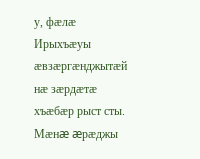у, фæлæ Ирыхъæуы æвзæргæнджытæй нæ зæрдæтæ хъæбæр рыст сты. Мæнæ æрæджы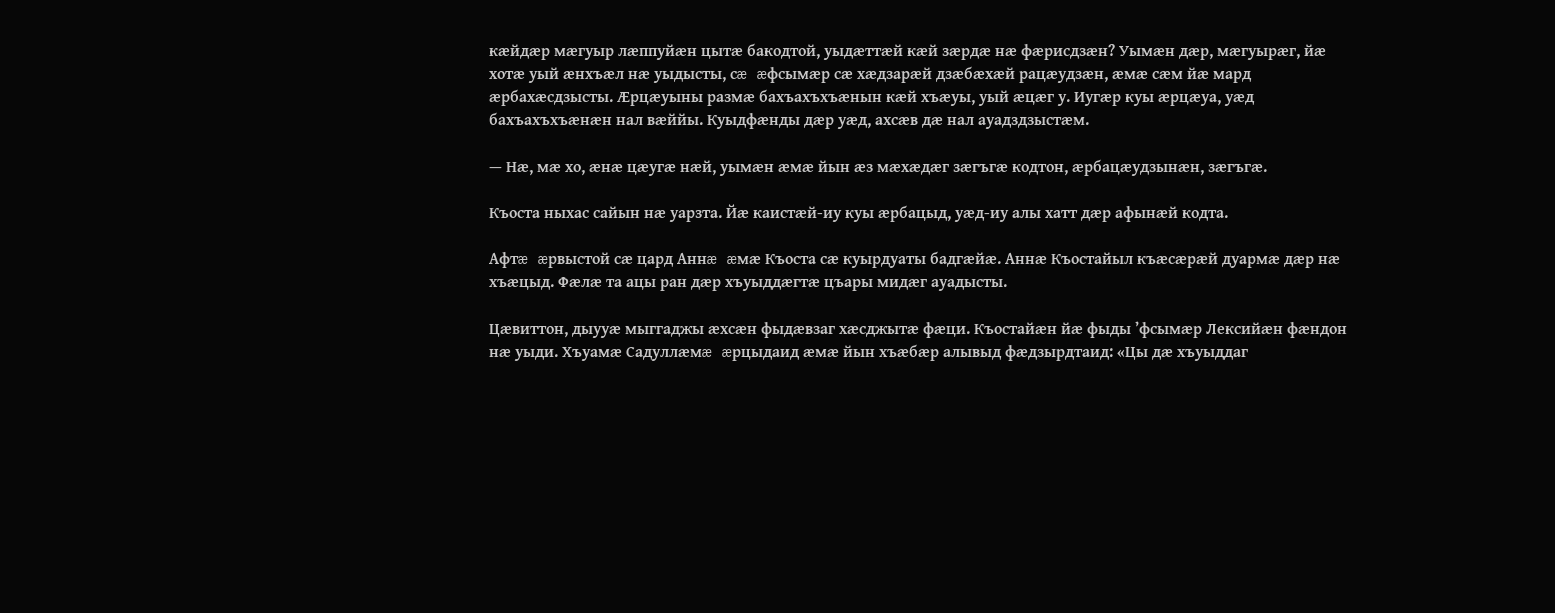кæйдæр мæгуыр лæппуйæн цытæ бакодтой, уыдæттæй кæй зæрдæ нæ фæрисдзæн? Уымæн дæр, мæгуырæг, йæ хотæ уый æнхъæл нæ уыдысты, сæ æфсымæр сæ хæдзарæй дзæбæхæй рацæудзæн, æмæ сæм йæ мард æрбахæсдзысты. Æрцæуыны размæ бахъахъхъæнын кæй хъæуы, уый æцæг у. Иугæр куы æрцæуа, уæд бахъахъхъæнæн нал вæййы. Куыдфæнды дæр уæд, ахсæв дæ нал ауадздзыстæм.

— Нæ, мæ хо, æнæ цæугæ нæй, уымæн æмæ йын æз мæхæдæг зæгъгæ кодтон, æрбацæудзынæн, зæгъгæ.

Къоста ныхас сайын нæ уарзта. Йæ каистæй-иу куы æрбацыд, уæд-иу алы хатт дæр афынæй кодта.

Афтæ æрвыстой сæ цард Аннæ æмæ Къоста сæ куырдуаты бадгæйæ. Аннæ Къостайыл къæсæрæй дуармæ дæр нæ хъæцыд. Фæлæ та ацы ран дæр хъуыддæгтæ цъары мидæг ауадысты.

Цæвиттон, дыууæ мыггаджы æхсæн фыдæвзаг хæсджытæ фæци. Къостайæн йæ фыды ’фсымæр Лексийæн фæндон нæ уыди. Хъуамæ Садуллæмæ æрцыдаид æмæ йын хъæбæр алывыд фæдзырдтаид: «Цы дæ хъуыддаг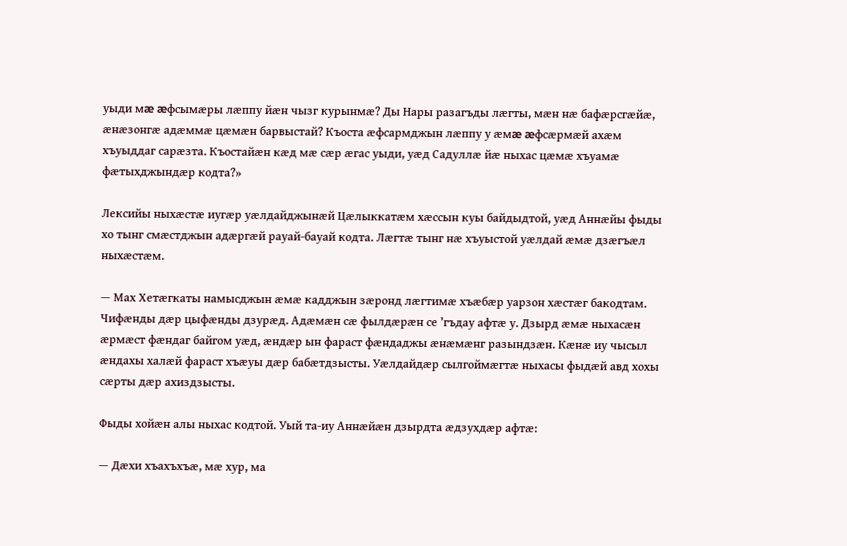уыди мæ æфсымæры лæппу йæн чызг курынмæ? Ды Нары разагъды лæгты, мæн нæ бафæрсгæйæ, æнæзонгæ адæммæ цæмæн барвыстай? Къоста æфсармджын лæппу у æмæ æфсæрмæй ахæм хъуыддаг сарæзта. Къостайæн кæд мæ сæр æгас уыди, уæд Садуллæ йæ ныхас цæмæ хъуамæ фæтыхджындæр кодта?»

Лексийы ныхæстæ иугæр уæлдайджынæй Цæлыккатæм хæссын куы байдыдтой, уæд Аннæйы фыды хо тынг смæстджын адæргæй рауай-бауай кодта. Лæгтæ тынг нæ хъуыстой уæлдай æмæ дзæгъæл ныхæстæм.

— Мах Хетæгкаты намысджын æмæ кадджын зæронд лæгтимæ хъæбæр уарзон хæстæг бакодтам. Чифæнды дæр цыфæнды дзурæд. Адæмæн сæ фылдæрæн се ’гъдау афтæ у. Дзырд æмæ ныхасæн æрмæст фæндаг байгом уæд, æндæр ын фараст фæндаджы æнæмæнг разындзæн. Кæнæ иу чысыл æндахы халæй фараст хъæуы дæр бабæтдзысты. Уæлдайдæр сылгоймæгтæ ныхасы фыдæй авд хохы сæрты дæр ахиздзысты.

Фыды хойæн алы ныхас кодтой. Уый та-иу Аннæйæн дзырдта æдзухдæр афтæ:

— Дæхи хъахъхъæ, мæ хур, ма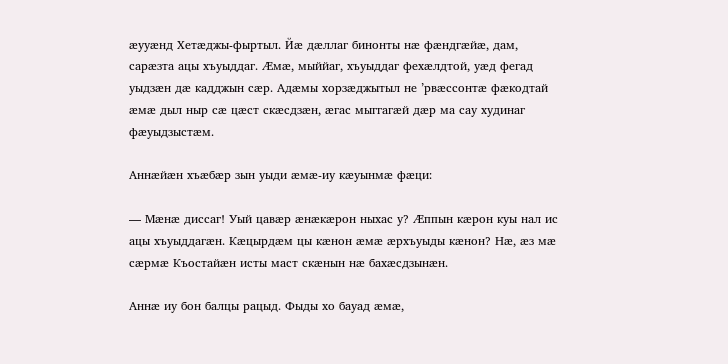æууæнд Хетæджы-фыртыл. Йæ дæллаг бинонты нæ фæндгæйæ, дам, сарæзта ацы хъуыддаг. Æмæ, мыййаг, хъуыддаг фехæлдтой, уæд фегад уыдзæн дæ кадджын сæр. Адæмы хорзæджытыл не ’рвæссонтæ фæкодтай æмæ дыл ныр сæ цæст скæсдзæн, æгас мыггагæй дæр ма сау худинаг фæуыдзыстæм.

Аннæйæн хъæбæр зын уыди æмæ-иу кæуынмæ фæци:

— Мæнæ диссаг! Уый цавæр æнæкæрон ныхас у? Æппын кæрон куы нал ис ацы хъуыддагæн. Кæцырдæм цы кæнон æмæ æрхъуыды кæнон? Нæ, æз мæ сæрмæ Къостайæн исты маст скæнын нæ бахæсдзынæн.

Аннæ иу бон балцы рацыд. Фыды хо бауад æмæ,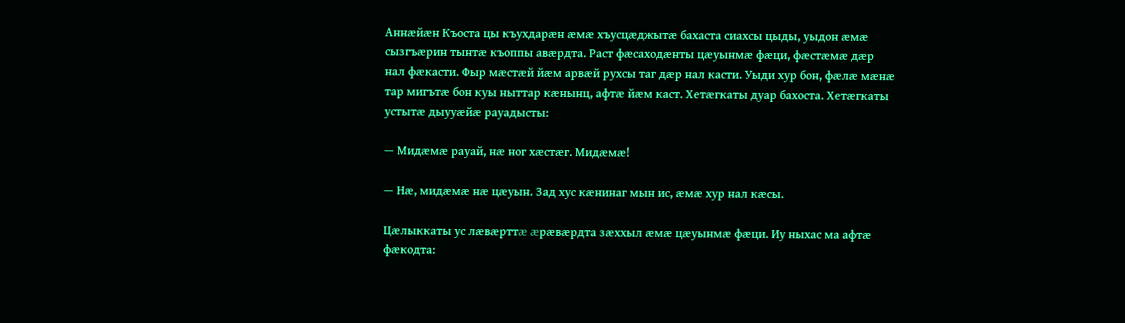Аннæйæн Къоста цы къухдарæн æмæ хъусцæджытæ бахаста сиахсы цыды, уыдон æмæ сызгъæрин тынтæ къоппы авæрдта. Раст фæсаходæнты цæуынмæ фæци, фæстæмæ дæр нал фæкасти. Фыр мæстæй йæм арвæй рухсы таг дæр нал касти. Уыди хур бон, фæлæ мæнæ тар мигътæ бон куы ныттар кæнынц, афтæ йæм каст. Хетæгкаты дуар бахоста. Хетæгкаты устытæ дыууæйæ рауадысты:

— Мидæмæ рауай, нæ ног хæстæг. Мидæмæ!

— Нæ, мидæмæ нæ цæуын. Зад хус кæнинаг мын ис, æмæ хур нал кæсы.

Цæлыккаты ус лæвæрттæ æрæвæрдта зæххыл æмæ цæуынмæ фæци. Иу ныхас ма афтæ фæкодта: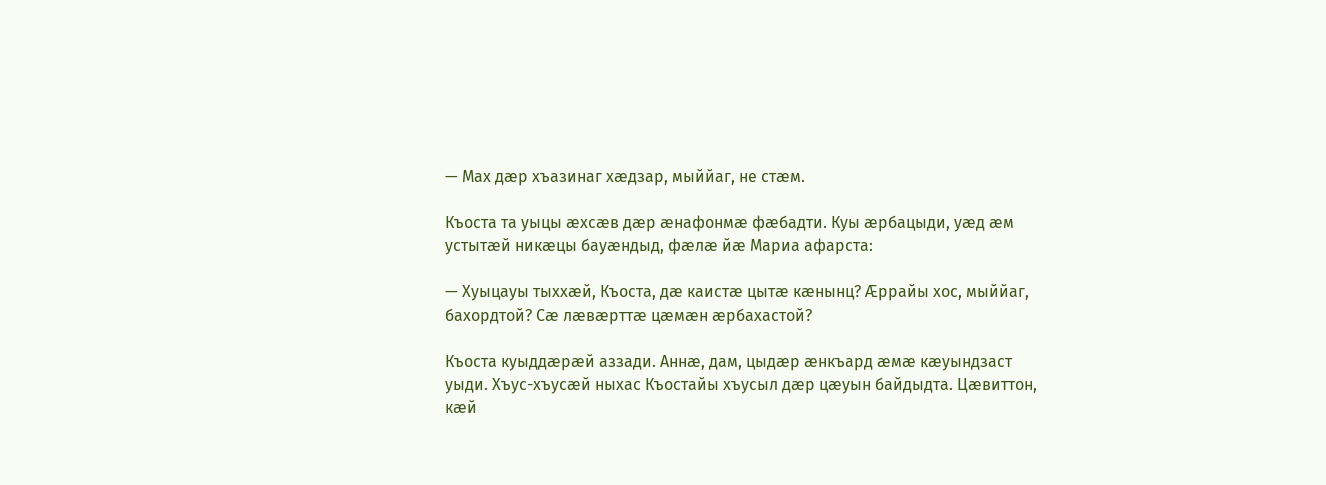— Мах дæр хъазинаг хæдзар, мыййаг, не стæм.

Къоста та уыцы æхсæв дæр æнафонмæ фæбадти. Куы æрбацыди, уæд æм устытæй никæцы бауæндыд, фæлæ йæ Мариа афарста:

— Хуыцауы тыххæй, Къоста, дæ каистæ цытæ кæнынц? Æррайы хос, мыййаг, бахордтой? Сæ лæвæрттæ цæмæн æрбахастой?

Къоста куыддæрæй аззади. Аннæ, дам, цыдæр æнкъард æмæ кæуындзаст уыди. Хъус-хъусæй ныхас Къостайы хъусыл дæр цæуын байдыдта. Цæвиттон, кæй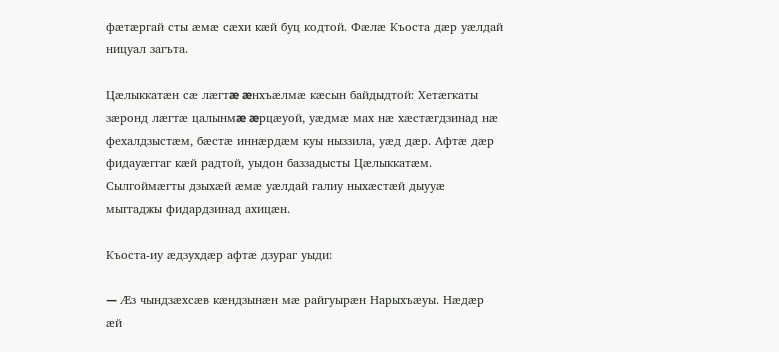фæтæргай сты æмæ сæхи кæй буц кодтой. Фæлæ Къоста дæр уæлдай ницуал загъта.

Цæлыккатæн сæ лæгтæ æнхъæлмæ кæсын байдыдтой: Хетæгкаты зæронд лæгтæ цалынмæ æрцæуой, уæдмæ мах нæ хæстæгдзинад нæ фехалдзыстæм, бæстæ иннæрдæм куы ныззила, уæд дæр. Афтæ дæр фидауæггаг кæй радтой, уыдон баззадысты Цæлыккатæм. Сылгоймæгты дзыхæй æмæ уæлдай галиу ныхæстæй дыууæ мыггаджы фидардзинад ахицæн.

Къоста-иу æдзухдæр афтæ дзураг уыди:

— Æз чындзæхсæв кæндзынæн мæ райгуырæн Нарыхъæуы. Нæдæр æй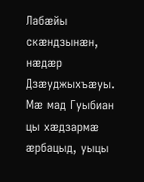Лабæйы скæндзынæн, нæдæр Дзæуджыхъæуы. Мæ мад Гуыбиан цы хæдзармæ æрбацыд, уыцы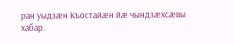ран уыдзæн Къостайæн йæ чындзæхсæвы хабар.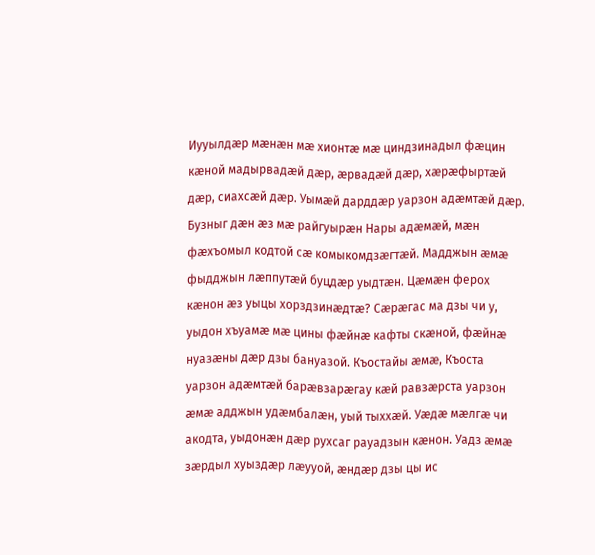Иууылдæр мæнæн мæ хионтæ мæ циндзинадыл фæцин кæной мадырвадæй дæр, æрвадæй дæр, хæрæфыртæй дæр, сиахсæй дæр. Уымæй дарддæр уарзон адæмтæй дæр. Бузныг дæн æз мæ райгуырæн Нары адæмæй, мæн фæхъомыл кодтой сæ комыкомдзæгтæй. Мадджын æмæ фыдджын лæппутæй буцдæр уыдтæн. Цæмæн ферох кæнон æз уыцы хорздзинæдтæ? Сæрæгас ма дзы чи у, уыдон хъуамæ мæ цины фæйнæ кафты скæной, фæйнæ нуазæны дæр дзы бануазой. Къостайы æмæ, Къоста уарзон адæмтæй барæвзарæгау кæй равзæрста уарзон æмæ адджын удæмбалæн, уый тыххæй. Уæдæ мæлгæ чи акодта, уыдонæн дæр рухсаг рауадзын кæнон. Уадз æмæ зæрдыл хуыздæр лæууой, æндæр дзы цы ис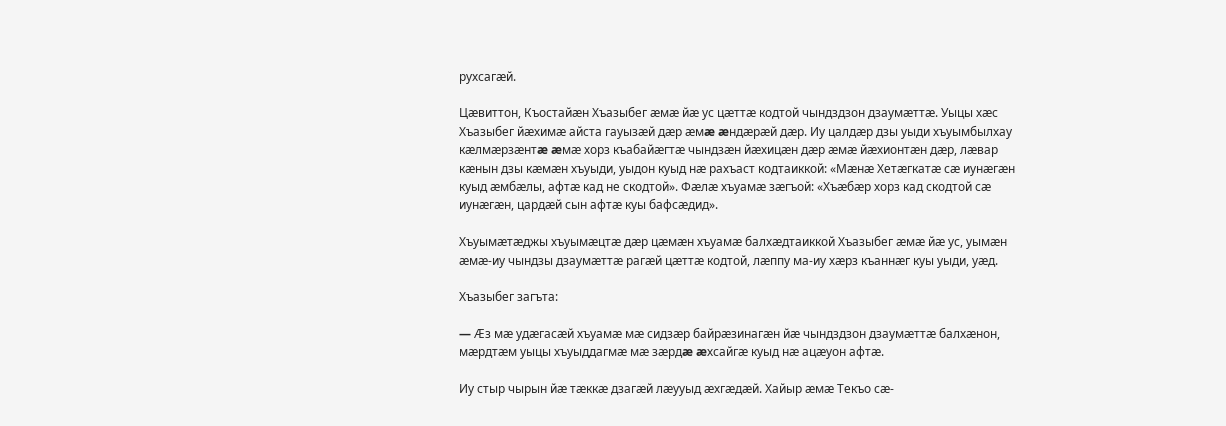рухсагæй.

Цæвиттон, Къостайæн Хъазыбег æмæ йæ ус цæттæ кодтой чындздзон дзаумæттæ. Уыцы хæс Хъазыбег йæхимæ айста гауызæй дæр æмæ æндæрæй дæр. Иу цалдæр дзы уыди хъуымбылхау кæлмæрзæнтæ æмæ хорз къабайæгтæ чындзæн йæхицæн дæр æмæ йæхионтæн дæр, лæвар кæнын дзы кæмæн хъуыди, уыдон куыд нæ рахъаст кодтаиккой: «Мæнæ Хетæгкатæ сæ иунæгæн куыд æмбæлы, афтæ кад не скодтой». Фæлæ хъуамæ зæгъой: «Хъæбæр хорз кад скодтой сæ иунæгæн, цардæй сын афтæ куы бафсæдид».

Хъуымæтæджы хъуымæцтæ дæр цæмæн хъуамæ балхæдтаиккой Хъазыбег æмæ йæ ус, уымæн æмæ-иу чындзы дзаумæттæ рагæй цæттæ кодтой, лæппу ма-иу хæрз къаннæг куы уыди, уæд.

Хъазыбег загъта:

— Æз мæ удæгасæй хъуамæ мæ сидзæр байрæзинагæн йæ чындздзон дзаумæттæ балхæнон, мæрдтæм уыцы хъуыддагмæ мæ зæрдæ æхсайгæ куыд нæ ацæуон афтæ.

Иу стыр чырын йæ тæккæ дзагæй лæууыд æхгæдæй. Хайыр æмæ Текъо сæ-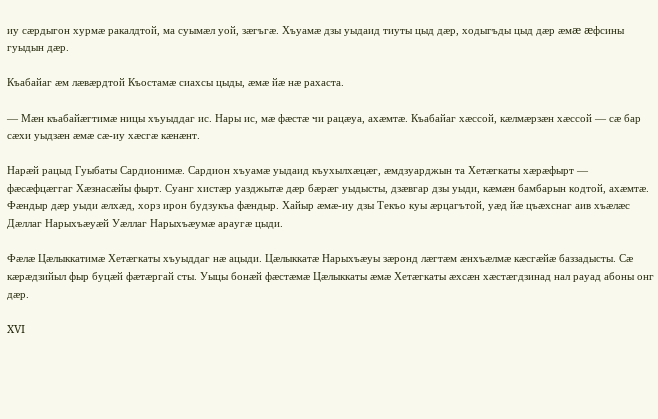иу сæрдыгон хурмæ ракалдтой, ма суымæл уой, зæгъгæ. Хъуамæ дзы уыдаид тиуты цыд дæр, ходыгъды цыд дæр æмæ æфсины гуыдын дæр.

Къабайаг æм лæвæрдтой Къостамæ сиахсы цыды, æмæ йæ нæ рахаста.

— Мæн къабайæгтимæ ницы хъуыддаг ис. Нары ис, мæ фæстæ чи рацæуа, ахæмтæ. Къабайаг хæссой, кæлмæрзæн хæссой — сæ бар сæхи уыдзæн æмæ сæ-иу хæсгæ кæнæнт.

Нарæй рацыд Гуыбаты Сардионимæ. Сардион хъуамæ уыдаид къухылхæцæг, æмдзуарджын та Хетæгкаты хæрæфырт — фæсæфцæггаг Хæзнасæйы фырт. Суанг хистæр уазджытæ дæр бæрæг уыдысты, дзæвгар дзы уыди, кæмæн бамбарын кодтой, ахæмтæ. Фæндыр дæр уыди æлхæд, хорз ирон будзукъа фæндыр. Хайыр æмæ-иу дзы Текъо куы æрцагътой, уæд йæ цъæхснаг аив хъæлæс Дæллаг Нарыхъæуæй Уæллаг Нарыхъæумæ араугæ цыди.

Фæлæ Цæлыккатимæ Хетæгкаты хъуыддаг нæ ацыди. Цæлыккатæ Нарыхъæуы зæронд лæгтæм æнхъæлмæ кæсгæйæ баззадысты. Сæ кæрæдзийыл фыр буцæй фæтæргай сты. Уыцы бонæй фæстæмæ Цæлыккаты æмæ Хетæгкаты æхсæн хæстæгдзинад нал рауад абоны онг дæр.

XVI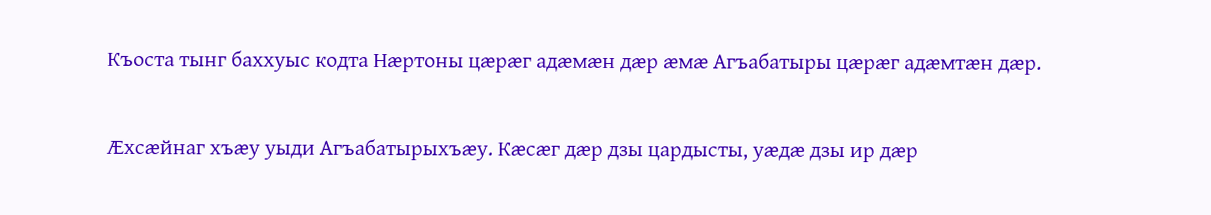Къоста тынг баххуыс кодта Нæртоны цæрæг адæмæн дæр æмæ Агъабатыры цæрæг адæмтæн дæр.

Æхсæйнаг хъæу уыди Агъабатырыхъæу. Кæсæг дæр дзы цардысты, уæдæ дзы ир дæр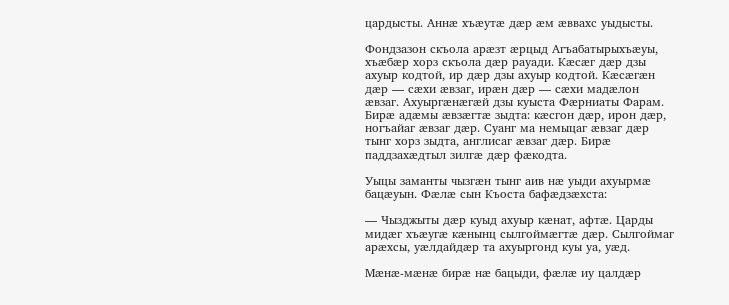цардысты. Аннæ хъæутæ дæр æм æввахс уыдысты.

Фондзазон скъола арæзт æрцыд Агъабатырыхъæуы, хъæбæр хорз скъола дæр рауади. Кæсæг дæр дзы ахуыр кодтой, ир дæр дзы ахуыр кодтой. Кæсæгæн дæр — сæхи æвзаг, ирæн дæр — сæхи мадæлон æвзаг. Ахуыргæнæгæй дзы куыста Фæрниаты Фарам. Бирæ адæмы æвзæгтæ зыдта: кæсгон дæр, ирон дæр, ногъайаг æвзаг дæр. Суанг ма немыцаг æвзаг дæр тынг хорз зыдта, англисаг æвзаг дæр. Бирæ паддзахæдтыл зилгæ дæр фæкодта.

Уыцы заманты чызгæн тынг аив нæ уыди ахуырмæ бацæуын. Фæлæ сын Къоста бафæдзæхста:

— Чызджыты дæр куыд ахуыр кæнат, афтæ. Царды мидæг хъæугæ кæнынц сылгоймæгтæ дæр. Сылгоймаг арæхсы, уæлдайдæр та ахуыргонд куы уа, уæд.

Мæнæ-мæнæ бирæ нæ бацыди, фæлæ иу цалдæр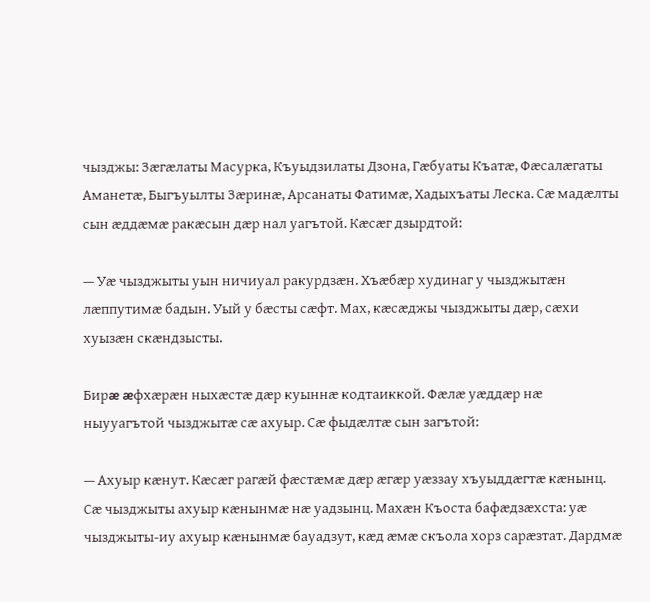чызджы: Зæгæлаты Масурка, Къуыдзилаты Дзона, Гæбуаты Къатæ, Фæсалæгаты Аманетæ, Быгъуылты Зæринæ, Арсанаты Фатимæ, Хадыхъаты Леска. Сæ мадæлты сын æддæмæ ракæсын дæр нал уагътой. Кæсæг дзырдтой:

— Уæ чызджыты уын ничиуал ракурдзæн. Хъæбæр худинаг у чызджытæн лæппутимæ бадын. Уый у бæсты сæфт. Мах, кæсæджы чызджыты дæр, сæхи хуызæн скæндзысты.

Бирæ æфхæрæн ныхæстæ дæр куыннæ кодтаиккой. Фæлæ уæддæр нæ ныууагътой чызджытæ сæ ахуыр. Сæ фыдæлтæ сын загътой:

— Ахуыр кæнут. Кæсæг рагæй фæстæмæ дæр æгæр уæззау хъуыддæгтæ кæнынц. Сæ чызджыты ахуыр кæнынмæ нæ уадзынц. Махæн Къоста бафæдзæхста: уæ чызджыты-иу ахуыр кæнынмæ бауадзут, кæд æмæ скъола хорз сарæзтат. Дардмæ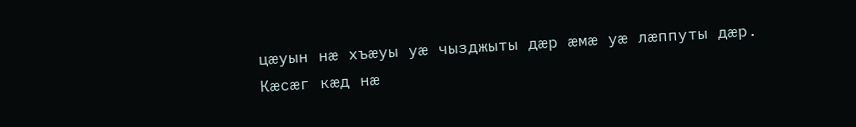цæуын нæ хъæуы уæ чызджыты дæр æмæ уæ лæппуты дæр. Кæсæг кæд нæ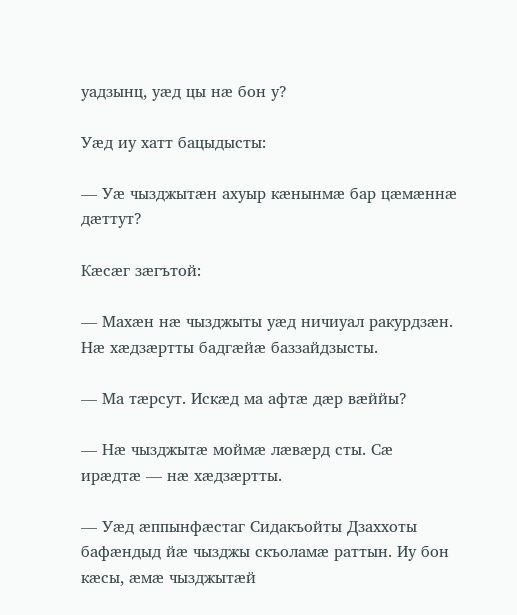уадзынц, уæд цы нæ бон у?

Уæд иу хатт бацыдысты:

— Уæ чызджытæн ахуыр кæнынмæ бар цæмæннæ дæттут?

Кæсæг зæгътой:

— Махæн нæ чызджыты уæд ничиуал ракурдзæн. Нæ хæдзæртты бадгæйæ баззайдзысты.

— Ма тæрсут. Искæд ма афтæ дæр вæййы?

— Нæ чызджытæ моймæ лæвæрд сты. Сæ ирæдтæ — нæ хæдзæртты.

— Уæд æппынфæстаг Сидакъойты Дзаххоты бафæндыд йæ чызджы скъоламæ раттын. Иу бон кæсы, æмæ чызджытæй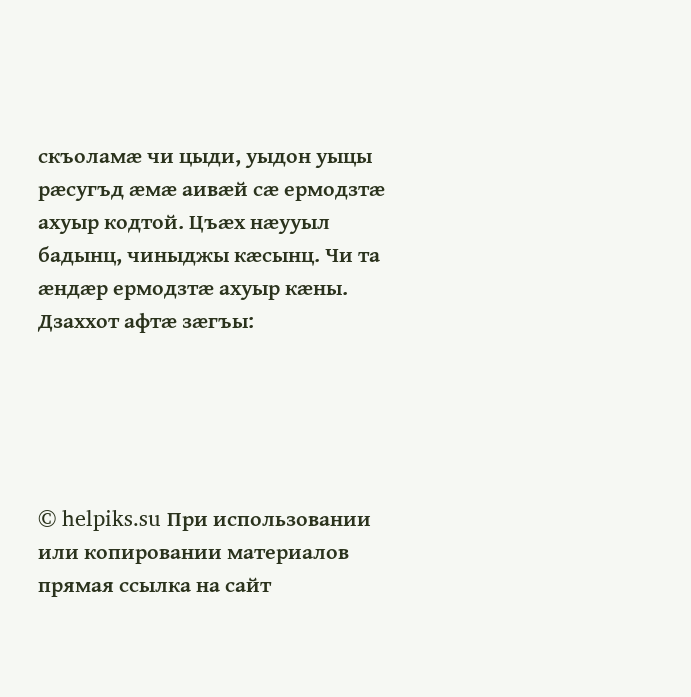скъоламæ чи цыди, уыдон уыцы рæсугъд æмæ аивæй сæ ермодзтæ ахуыр кодтой. Цъæх нæууыл бадынц, чиныджы кæсынц. Чи та æндæр ермодзтæ ахуыр кæны. Дзаххот афтæ зæгъы:





© helpiks.su При использовании или копировании материалов прямая ссылка на сайт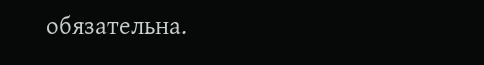обязательна.